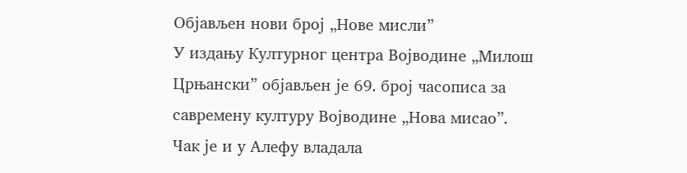Објављен нови број „Нове мисли”
У издању Културног центра Војводине „Милош Црњански” објављен је 69. број часописа за савремену културу Војводине „Нова мисао”.
Чак је и у Алефу владала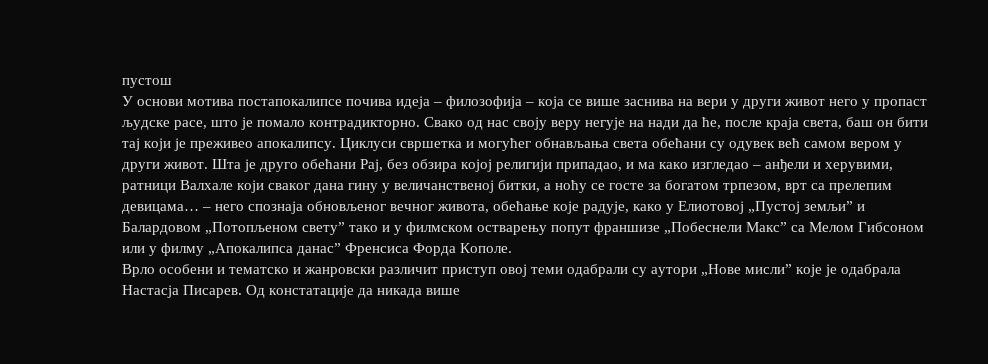пустош
У основи мотива постапокалипсе почива идеја – филозофија – која се више заснива на вери у други живот него у пропаст људске расе, што је помало контрадикторно. Свако од нас своју веру негује на нади да ће, после краја света, баш он бити тај који је преживео апокалипсу. Циклуси свршетка и могућег обнављања света обећани су одувек већ самом вером у други живот. Шта је друго обећани Рај, без обзира којој религији припадао, и ма како изгледао – анђели и херувими, ратници Валхале који сваког дана гину у величанственој битки, а ноћу се госте за богатом трпезом, врт са прелепим девицама… – него спознаја обновљеног вечног живота, обећање које радује, како у Елиотовој „Пустој земљи” и Балардовом „Потопљеном свету” тако и у филмском остварењу попут франшизе „Побеснели Макс” са Мелом Гибсоном или у филму „Апокалипса данас” Френсиса Форда Кополе.
Врло особени и тематско и жанровски различит приступ овој теми одабрали су аутори „Нове мисли” које је одабрала Настасја Писарев. Од констатације да никада више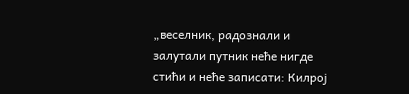„веселник, радознали и залутали путник неће нигде стићи и неће записати: Килрој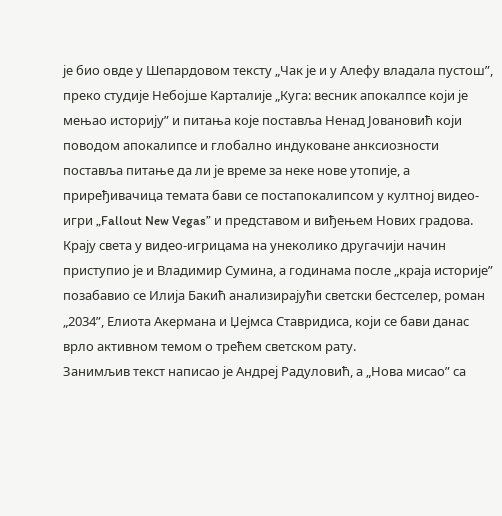је био овде у Шепардовом тексту „Чак је и у Алефу владала пустош”, преко студије Небојше Карталије „Куга: весник апокалпсе који је мењао историју” и питања које поставља Ненад Јовановић који поводом апокалипсе и глобално индуковане анксиозности поставља питање да ли је време за неке нове утопије, а приређивачица темата бави се постапокалипсом у култној видео-игри „Fallout New Vegas” и представом и виђењем Нових градова. Крају света у видео-игрицама на унеколико другачији начин приступио је и Владимир Сумина, а годинама после „краја историје” позабавио се Илија Бакић анализирајући светски бестселер, роман „2034”, Елиота Акермана и Џејмса Ставридиса, који се бави данас врло активном темом о трећем светском рату.
Занимљив текст написао је Андреј Радуловић, а „Нова мисао” са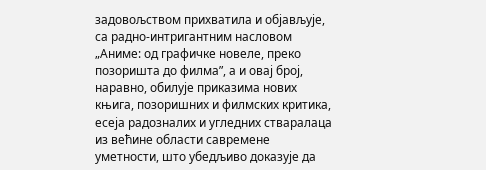задовољством прихватила и објављује, са радно-интригантним насловом „Аниме: од графичке новеле, преко позоришта до филма”, а и овај број, наравно, обилује приказима нових књига, позоришних и филмских критика, есеја радозналих и угледних стваралаца из већине области савремене уметности, што убедљиво доказује да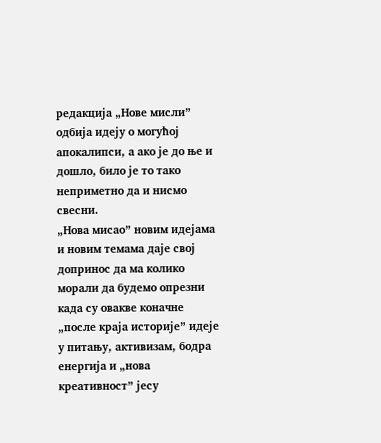редакција „Нове мисли” одбија идеју о могућој апокалипси, а ако је до ње и дошло, било је то тако неприметно да и нисмо свесни.
„Нова мисао” новим идејама и новим темама даје свој допринос да ма колико морали да будемо опрезни када су овакве коначне „после краја историје” идеје у питању, активизам, бодра енергија и „нова креативност” јесу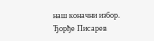наш коначни избор.
Ђорђе Писарев